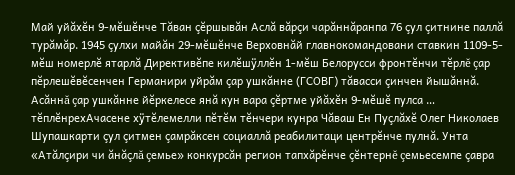Май уйăхĕн 9-мĕшĕнче Тăван çĕршывăн Аслă вăрçи чарăннăранпа 76 çул çитнине паллă турăмăр. 1945 çулхи майăн 29-мĕшĕнче Верховнăй главнокомандовани ставкин 1109-5-мĕш номерлĕ ятарлă Директивĕпе килĕшÿллĕн 1-мĕш Белорусси фронтĕнчи тĕрлĕ çар пĕрлешĕвĕсенчен Германири уйрăм çар ушкăнне (ГСОВГ) тăвасси çинчен йышăннă. Асăннă çар ушкăнне йĕркелесе янă кун вара çĕртме уйăхĕн 9-мĕшĕ пулса …
тĕплĕнрехАчасене хÿтĕлемелли пĕтĕм тĕнчери кунра Чăваш Ен Пуçлăхĕ Олег Николаев Шупашкарти çул çитмен çамрăксен социаллă реабилитаци центрĕнче пулнă. Унта «Атăлçири чи ăнăçлă çемье» конкурсăн регион тапхăрĕнче çĕнтернĕ çемьесемпе çавра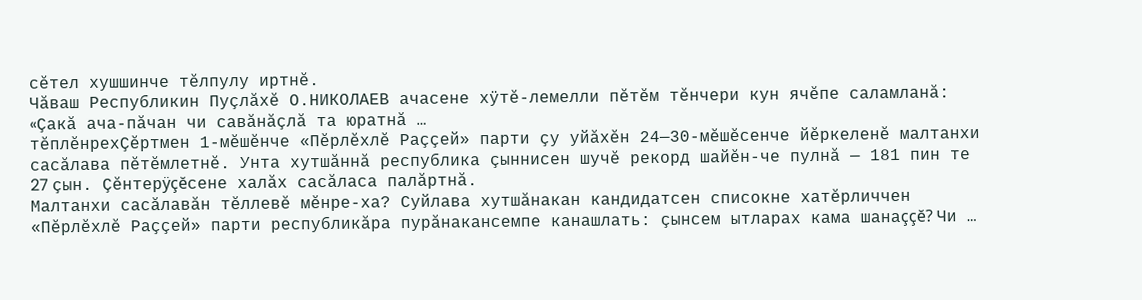сĕтел хушшинче тĕлпулу иртнĕ.
Чăваш Республикин Пуçлăхĕ О.НИКОЛАЕВ ачасене хÿтĕ-лемелли пĕтĕм тĕнчери кун ячĕпе саламланă:
«Çакă ача-пăчан чи савăнăçлă та юратнă …
тĕплĕнрехÇĕртмен 1-мĕшĕнче «Пĕрлĕхлĕ Раççей» парти çу уйăхĕн 24—30-мĕшĕсенче йĕркеленĕ малтанхи сасăлава пĕтĕмлетнĕ. Унта хутшăннă республика çыннисен шучĕ рекорд шайĕн-че пулнă — 181 пин те 27 çын. Çĕнтерÿçĕсене халăх сасăласа палăртнă.
Малтанхи сасăлавăн тĕллевĕ мĕнре-ха? Суйлава хутшăнакан кандидатсен списокне хатĕрличчен «Пĕрлĕхлĕ Раççей» парти республикăра пурăнакансемпе канашлать: çынсем ытларах кама шанаççĕ? Чи …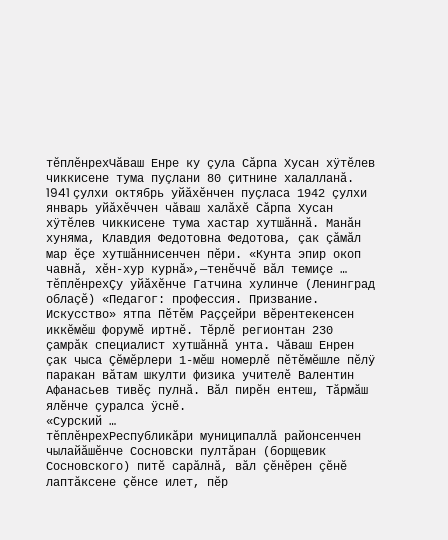тĕплĕнрехЧăваш Енре ку çула Сăрпа Хусан хÿтĕлев чиккисене тума пуçлани 80 çитнине халалланă. 1941 çулхи октябрь уйăхĕнчен пуçласа 1942 çулхи январь уйăхĕччен чăваш халăхĕ Сăрпа Хусан хÿтĕлев чиккисене тума хастар хутшăннă. Манăн хуняма, Клавдия Федотовна Федотова, çак çăмăл мар ĕçе хутшăннисенчен пĕри. «Кунта эпир окоп чавнă, хĕн-хур курнă»,—тенĕччĕ вăл темиçе …
тĕплĕнрехÇу уйăхĕнче Гатчина хулинче (Ленинград облаçĕ) «Педагог: профессия. Призвание. Искусство» ятпа Пĕтĕм Раççейри вĕрентекенсен иккĕмĕш форумĕ иртнĕ. Тĕрлĕ регионтан 230 çамрăк специалист хутшăннă унта. Чăваш Енрен çак чыса Çĕмĕрлери 1-мĕш номерлĕ пĕтĕмĕшле пĕлÿ паракан вăтам шкулти физика учителĕ Валентин Афанасьев тивĕç пулнă. Вăл пирĕн ентеш, Тăрмăш ялĕнче çуралса ÿснĕ.
«Сурский …
тĕплĕнрехРеспубликăри муниципаллă районсенчен чылайăшĕнче Сосновски пултăран (борщевик Сосновского) питĕ сарăлнă, вăл çĕнĕрен çĕнĕ лаптăксене çĕнсе илет, пĕр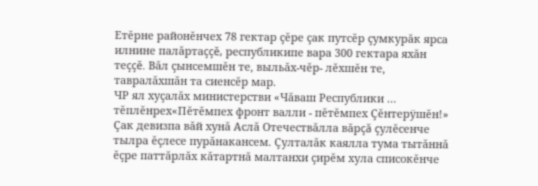Етĕрне районĕнчех 78 гектар çĕре çак путсĕр çумкурăк ярса илнине палăртаççĕ, республикипе вара 300 гектара яхăн теççĕ. Вăл çынсемшĕн те, выльăх-чĕр- лĕхшĕн те, тавралăхшăн та сиенсĕр мар.
ЧР ял хуçалăх министерстви «Чăваш Республики …
тĕплĕнрех«Пĕтĕмпех фронт валли - пĕтĕмпех Çĕнтерÿшĕн!» Çак девизпа вăй хунă Аслă Отечествăлла вăрçă çулĕсенче тылра ĕçлесе пурăнакансем. Çулталăк каялла тума тытăннă ĕçре паттăрлăх кăтартнă малтанхи çирĕм хула списокĕнче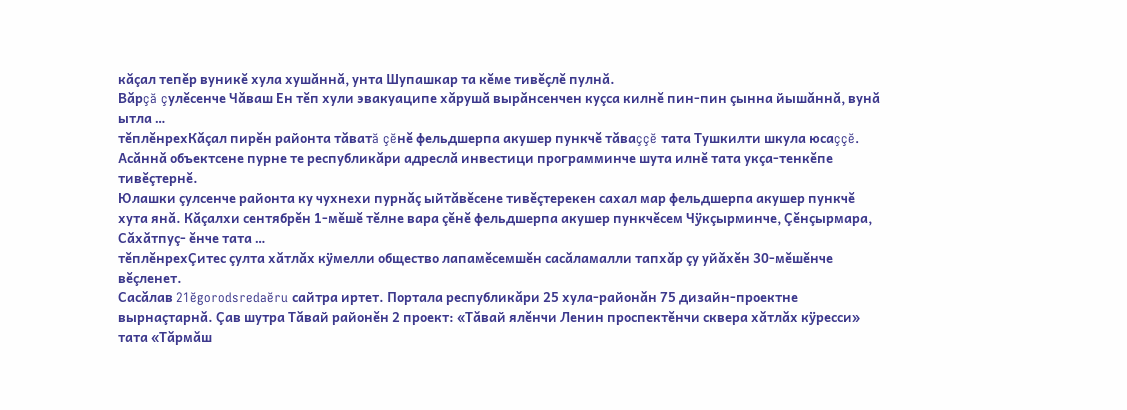кăçал тепĕр вуникĕ хула хушăннă, унта Шупашкар та кĕме тивĕçлĕ пулнă.
Вăрçă çулĕсенче Чăваш Ен тĕп хули эвакуаципе хăрушă вырăнсенчен куçса килнĕ пин-пин çынна йышăннă, вунă ытла …
тĕплĕнрехКăçал пирĕн районта тăватă çĕнĕ фельдшерпа акушер пункчĕ тăваççĕ тата Тушкилти шкула юсаççĕ.
Асăннă объектсене пурне те республикăри адреслă инвестици программинче шута илнĕ тата укçа-тенкĕпе тивĕçтернĕ.
Юлашки çулсенче районта ку чухнехи пурнăç ыйтăвĕсене тивĕçтерекен сахал мар фельдшерпа акушер пункчĕ хута янă. Кăçалхи сентябрĕн 1-мĕшĕ тĕлне вара çĕнĕ фельдшерпа акушер пункчĕсем Чÿкçырминче, Çĕнçырмара, Сăхăтпуç- ĕнче тата …
тĕплĕнрехÇитес çулта хăтлăх кÿмелли общество лапамĕсемшĕн сасăламалли тапхăр çу уйăхĕн 30-мĕшĕнче вĕçленет.
Сасăлав 21ĕgorodsredaĕru сайтра иртет. Портала республикăри 25 хула-районăн 75 дизайн-проектне вырнаçтарнă. Çав шутра Тăвай районĕн 2 проект: «Тăвай ялĕнчи Ленин проспектĕнчи сквера хăтлăх кÿресси» тата «Тăрмăш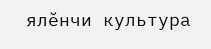ялĕнчи культура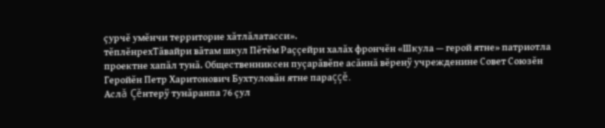çурчĕ умĕнчи территорие хăтлăлатасси».
тĕплĕнрехТăвайри вăтам шкул Пĕтĕм Раççейри халăх фрончĕн «Шкула — герой ятне» патриотла проектне хапăл тунă. Общественниксен пуçарăвĕпе асăннă вĕренÿ учрежденине Совет Союзĕн Геройĕн Петр Харитонович Бухтуловăн ятне параççĕ.
Аслă Çĕнтерÿ тунăранпа 76 çул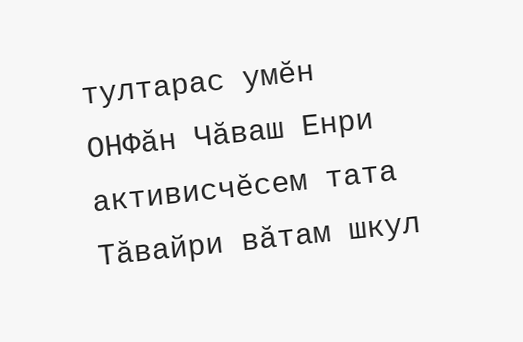тултарас умĕн ОНФăн Чăваш Енри активисчĕсем тата Тăвайри вăтам шкул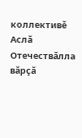коллективĕ Аслă Отечествăлла вăрçă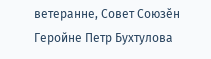ветеранне, Совет Союзĕн Геройне Петр Бухтулова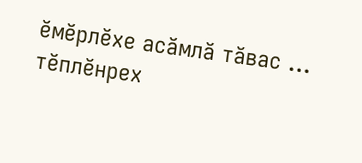ĕмĕрлĕхе асăмлă тăвас …
тĕплĕнрех